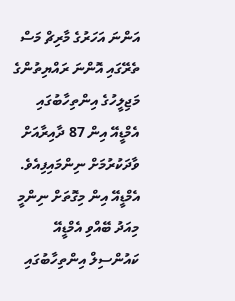އަންނަ އަހަރުގެ މާރިޗް މަސް ތެރޭގައި އޮންނަ ރައްޔިތުންގެ މަޖިލީހުގެ އިންތިހާބުގައި އެމްޑީއޭ އިން 87 ދާއިރާއަށް ވާދަކުރުމަށް ނިންމައިފިއެވެ.
އެމްޑީއޭ އިން މިގޮތަށް ނިންމީ މިއަދު ބޭއްވި އެމްޑީއޭ ކައުންސިލް އިންތިހާބުގައި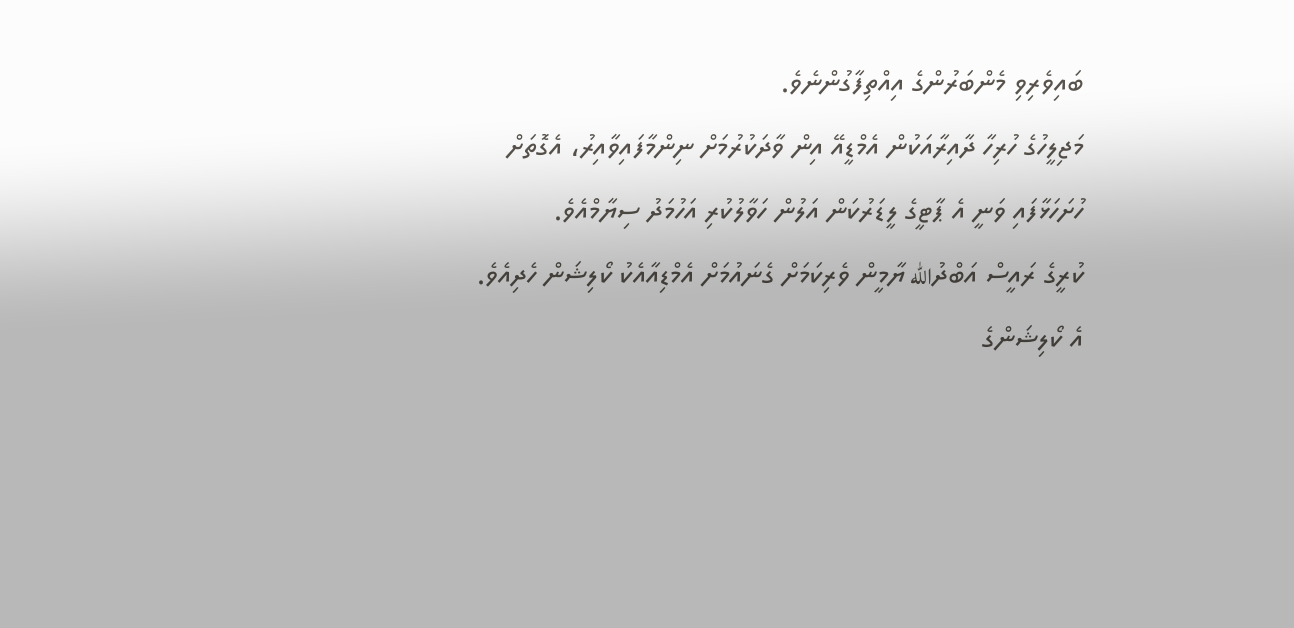ބައިވެރިވި މެންބަރުންގެ އިއްތިފާގުންނެވެ.
މަޖިލީހުގެ ހުރިހާ ދާއިރާއަކުން އެމްޑީއޭ އިން ވާދަކުރުމަށް ނިންމާފައިވާއިރު، އެގޮތަށް ހުށަހަޅާފައި ވަނީ އެ ޕާޓީގެ ލީޑަރުކަން އަލުން ހަވާލުކުރި އަހުމަދު ސިޔާމްއެވެ.
ކުރީގެ ރައީސް އަބްދުالله ޔާމީން ވެރިކަމަށް ގެނައުމަށް އެމްޑިއާއެކު ކޯލިޝަން ހެދިއެވެ. އެ ކޯލިޝަންގެ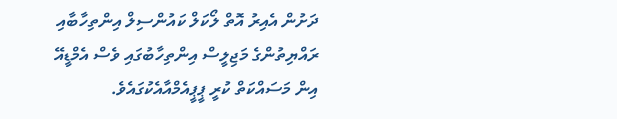ދަށުން އެއިރު އޮތް ލޯކަލް ކައުންސިލް އިންތިހާބާއި ރައްޔިތުންގެ މަޖިލީސް އިންތިހާބުގައި ވެސް އެމްޑީއޭ އިން މަސައްކަތް ކުރީ ޕީޕީއެމްއާއެކުގައެވެ.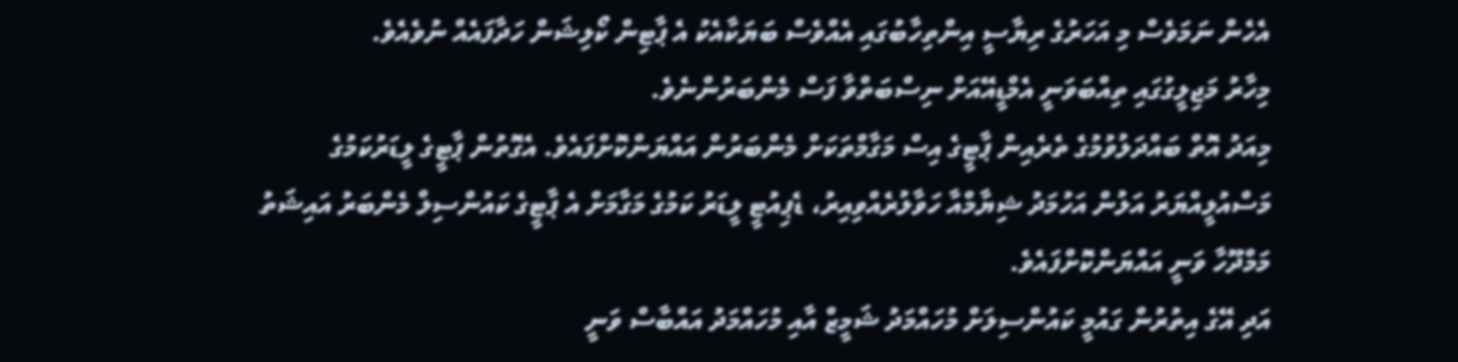އެހެން ނަމަވެސް މި އަހަރުގެ ރިޔާސީ އިންތިހާބުގައި އެއްވެސް ބަޔަކާއެކު އެ ޕާޓިން ކޯލިޝަން ހަދާފައެއް ނުވެއެވެ.
މިހާރު މަޖިލީގުގައި ތިއްބަވަނީ އެމްޑީއޭއަށް ނިސްބަތްވާ ފަސް މެންބަރުންނެވެ.
މިއަދު އޮތް ބައްދަލުވުމުގެ ތެރެއިން ޕާޓީގެ އިސް މަގާމްތަކަށް މެންބަރުން އައްޔަންކޮށްފައެވެ. އެގޮތުން ޕާޓީގެ ލީޑަރުކަމުގެ މަސްއުލީއްޔަރު އަލުން އަހުމަދު ޝިޔާމްއާ ހަވާލުރެއްވިއިރު، ޑެޕިއުޓީ ލީޑަރު ކަމުގެ މަގާމަށް އެ ޕާޓީގެ ކައުންސިލް މެންބަރު އައިޝަތު މަމްދޫހާ ވަނީ އައްޔަންކޮށްފައެވެ.
އަދި އޭގެ އިތުރުން ގައުމީ ކައުންސިލަށް މުހައްމަދު ޝަމީޒް އާއި މުހައްމަދު އައްބާސް ވަނީ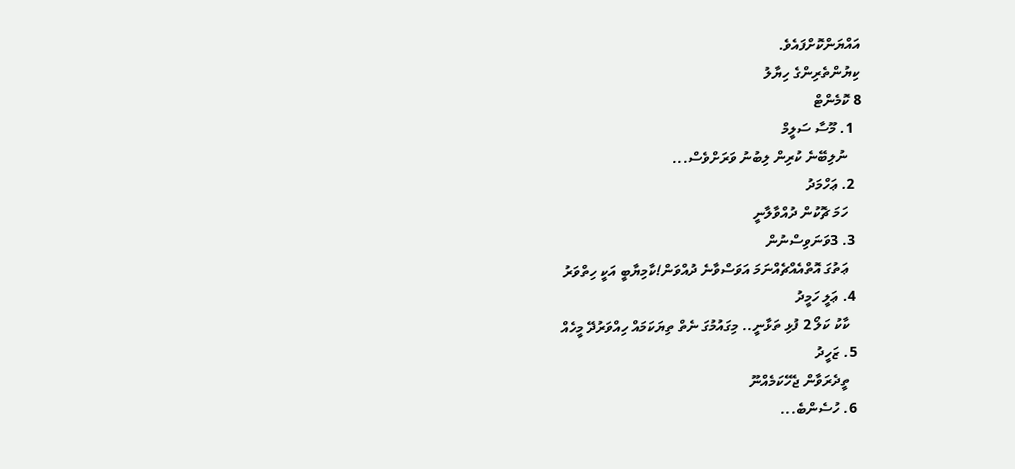އައްޔަންކޮށްފައެވެ.
ކިޔުންތެރިންގެ ހިޔާލު
8 ކޮމެންޓް
  1. މޫސާ ސަލީމް
    ނުލިބޭނެ ކުރިން ލިބުނު ވަރަށްވެސް...
  2. ޢަހްމަދު
    ހަމަ ޗޮކުން ދުއްވާލާނީ
  3. 3ވަނަވިސްނުން
    ޢަތުގަ އޮތްއެއްޗެއްނަމަ އަވަސްވާނެ ދުއްވަން!ކާމިޔާބީ އަކީ ހިތްވަރު
  4. ޢަލީ ހަމީދު
    ކާކު ކަލޯ 2 ފުޅި ތަޅާނީ.. މިގައުމުގަ ނެތް ތިޔަކަމައް ހިއްވަރުދޭ މީހެއް
  5. ޒަހީދު
    ތީދެރަވާން ޖެހޭކަމެއްނޫ
  6. ހުސެންބެ...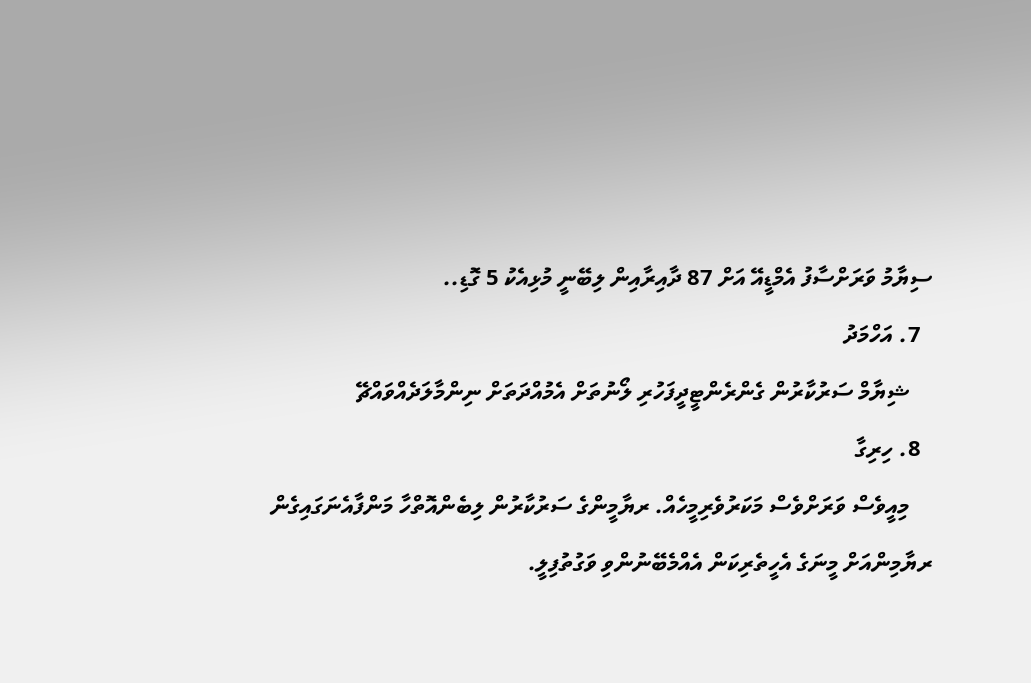ސިޔާމު ވަރަށްސާފު އެމްޑީއޭ އަށް 87 ދާއިރާއިން ލިބޭނީ މުޅިއެކު 5 ގޮޑި..
  7. އަހްމަދު
    ޝިޔާމް ސަރުކާރުން ގެންރެންޓީދީފަހުރި ލޯނުތަށް އެމުއްދަތަށް ނިންމާލަދެއްވައްޗޭ
  8. ހިރިގާ
    މިއީވެސް ވަރަށްވެސް މަކަރުވެރިމީހެއް. ރޔާމީންގެ ސަރުކާރުން ލިބެންއޮތްހާ މަންފާއެނަގައިގެން ރޔާމިންއަށް މީނަގެ އެހީތެރިކަން އެއްމެބޭނުންވި ވަގުތުފިލީ.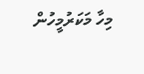މިހާ މަކަރުމީހުން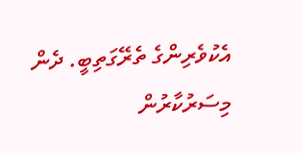އެކުވެރިންގެ ތެރޭގަތިބީ. ދެން މިސަރުކާރުން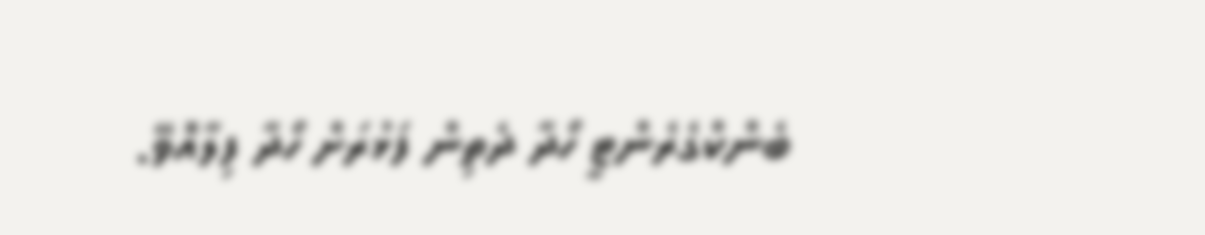ބެންކްގެރެންޓީ ހޯދާ ދެތިން ފަޅުރަށް ހޯދާ ފިލާއޮވޭ.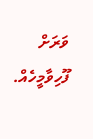ވަރަށް ފޫހިވާމީހެއް.